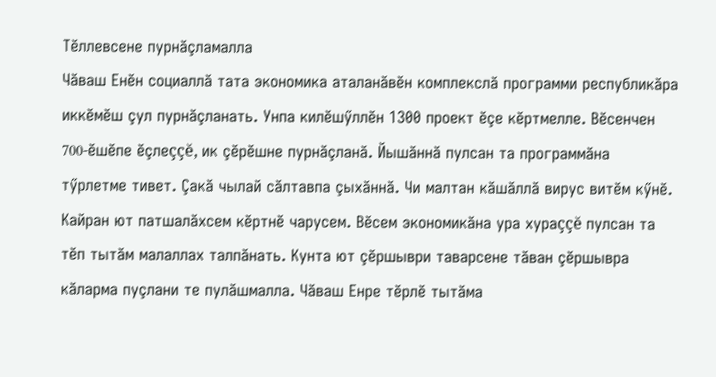Тĕллевсене пурнăçламалла
Чăваш Енĕн социаллă тата экономика аталанăвĕн комплекслă программи республикăра иккĕмĕш çул пурнăçланать. Унпа килĕшӳллĕн 1300 проект ĕçе кĕртмелле. Вĕсенчен 700-ĕшĕпе ĕçлеççĕ, ик çĕрĕшне пурнăçланă. Йышăннă пулсан та программăна тӳрлетме тивет. Çакă чылай сăлтавпа çыхăннă. Чи малтан кăшăллă вирус витĕм кӳнĕ. Кайран ют патшалăхсем кĕртнĕ чарусем. Вĕсем экономикăна ура хураççĕ пулсан та тĕп тытăм малаллах талпăнать. Кунта ют çĕршыври таварсене тăван çĕршывра кăларма пуçлани те пулăшмалла. Чăваш Енре тĕрлĕ тытăма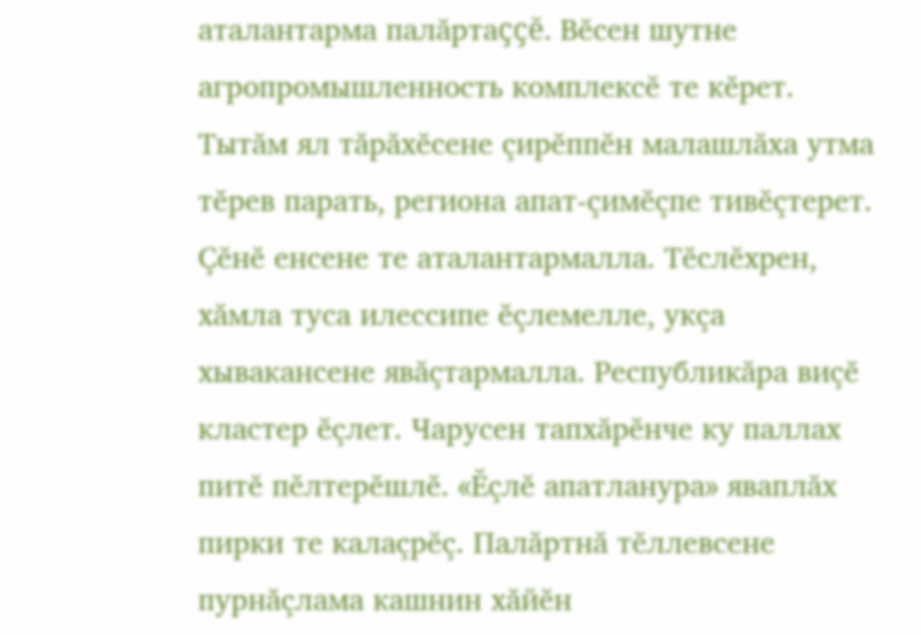аталантарма палăртаççĕ. Вĕсен шутне агропромышленность комплексĕ те кĕрет. Тытăм ял тăрăхĕсене çирĕппĕн малашлăха утма тĕрев парать, региона апат-çимĕçпе тивĕçтерет. Çĕнĕ енсене те аталантармалла. Тĕслĕхрен, хăмла туса илессипе ĕçлемелле, укçа хывакансене явăçтармалла. Республикăра виçĕ кластер ĕçлет. Чарусен тапхăрĕнче ку паллах питĕ пĕлтерĕшлĕ. «Ĕçлĕ апатланура» яваплăх пирки те калаçрĕç. Палăртнă тĕллевсене пурнăçлама кашнин хăйĕн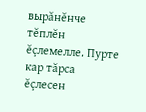вырăнĕнче тĕплĕн ĕçлемелле. Пурте кар тăрса ĕçлесен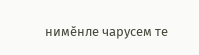нимĕнле чарусем те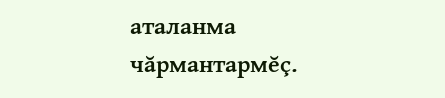аталанма чăрмантармĕç.